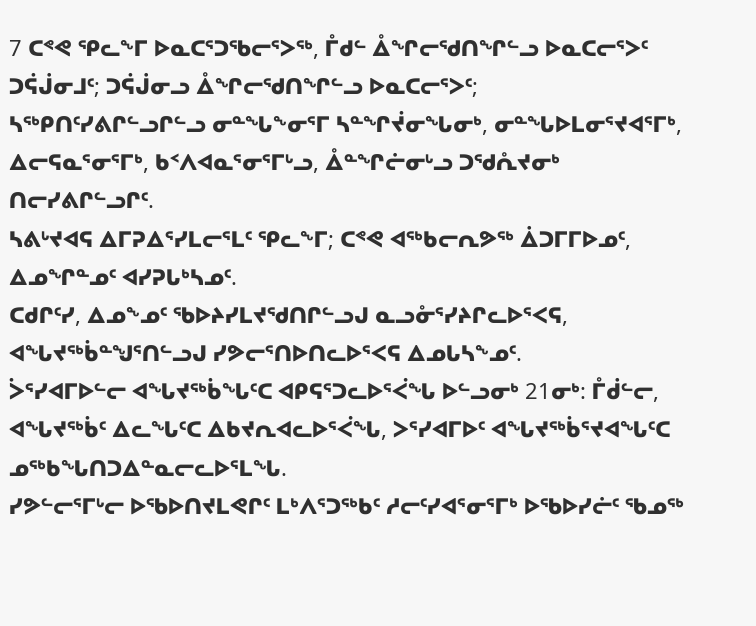7 ᑕᕝᕙ ᕿᓚᖕᒥ ᐅᓇᑕᕐᑐᖃᓕᕐᐳᖅ, ᒤᑯᓪ ᐂᖏᓕᖁᑎᖏᓪᓗ ᐅᓇᑕᓕᕐᐳᑦ ᑐᕌᒎᓂᒧᑦ; ᑐᕌᒎᓂᓗ ᐂᖏᓕᖁᑎᖏᓪᓗ ᐅᓇᑕᓕᕐᐳᑦ;
ᓴᖅᑭᑎᑦᓯᕕᒋᓪᓗᒋᓪᓗ ᓂᓐᖓᖕᓂᕐᒥ ᓴᓐᖏᔫᓂᖓᓂᒃ, ᓂᓐᖓᐅᒪᓂᕐᔪᐊᕐᒥᒃ, ᐃᓕᕋᓇᕐᓂᕐᒥᒃ, ᑲᑉᐱᐊᓇᕐᓂᕐᒥᒡᓗ, ᐂᓐᖏᓖᓂᒡᓗ ᑐᖁᕅᔪᓂᒃ ᑎᓕᓯᕕᒋᓪᓗᒋᑦ.
ᓴᕕᒡᔪᐊᕋ ᐃᒥᕈᐃᕐᓯᒪᓕᕐᒪᑦ ᕿᓚᖕᒥ; ᑕᕝᕙ ᐊᖅᑲᓕᕆᕗᖅ ᐄᑐᒥᒥᐅᓄᑦ, ᐃᓄᖏᓐᓄᑦ ᐊᓯᕈᒐᒃᓴᓄᑦ.
ᑕᑯᒋᑦᓯ, ᐃᓄᖕᓄᑦ ᖃᐅᔨᓯᒪᔪᖁᑎᒋᓪᓗᒍ ᓇᓗᓁᕐᓯᔨᒋᓚᐅᕐᐸᕋ, ᐊᖓᔪᖅᑳᓐᖑᕐᑎᓪᓗᒍ ᓯᕗᓕᕐᑎᐅᑎᓚᐅᕐᐸᕋ ᐃᓄᒐᓴᖕᓄᑦ.
ᐴᕐᓯᐊᒥᐅᓪᓕ ᐊᖓᔪᖅᑳᖓᑦᑕ ᐊᑭᕋᕐᑐᓚᐅᕐᐹᖓ ᐅᓪᓗᓂᒃ 21ᓂᒃ: ᒤᑰᓪᓕ, ᐊᖓᔪᖅᑳᑦ ᐃᓚᖓᑦᑕ ᐃᑲᔪᕆᐊᓚᐅᕐᐹᖓ, ᐳᕐᓯᐊᒥᐅᑦ ᐊᖓᔪᖅᑳᕐᔪᐊᖓᑦᑕ ᓄᖅᑲᖓᑎᑐᐃᓐᓇᓕᓚᐅᕐᒪᖓ.
ᓯᕗᓪᓕᕐᒥᒡᓕ ᐅᖃᐅᑎᔪᒪᕙᒋᑦ ᒪᒃᐱᕐᑐᖅᑲᑦ ᓱᓕᑦᓯᐊᕐᓂᕐᒥᒃ ᐅᖃᐅᓯᓖᑦ ᖃᓄᖅ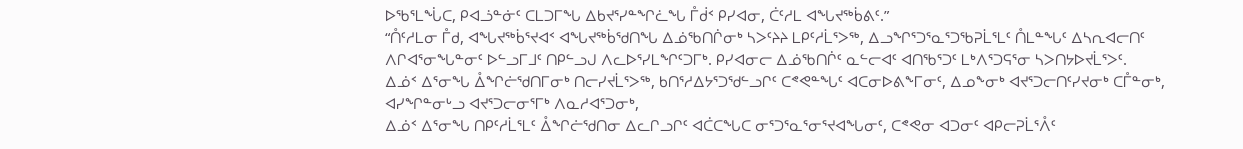ᐅᖃᕐᒪᖔᑕ, ᑭᐊᓘᓐᓃᑦ ᑕᒪᑐᒥᖓ ᐃᑲᔪᕐᓯᓐᖏᓛᖓ ᒤᑰᑉ ᑭᓯᐊᓂ, ᑖᑦᓱᒪ ᐊᖓᔪᖅᑳᕕᑦ.”
“ᑍᑦᓱᒪᓂ ᒤᑯ, ᐊᖓᔪᖅᑳᕐᔪᐊᑉ ᐊᖓᔪᖅᑳᖁᑎᖓ ᐃᓅᖃᑎᒌᓂᒃ ᓴᐳᑦᔨᔨ ᒪᑭᑦᓱᒫᕐᐳᖅ, ᐃᓗᖏᕐᑐᕐᓇᕐᑐᖃᕈᒫᕐᒪᑦ ᑍᒪᓐᖓᑦ ᐃᓴᕆᐊᓕᑎᑦ ᐱᒋᐊᕐᓂᖓᓐᓂᑦ ᐅᓪᓗᒥᒧᑦ ᑎᑭᓪᓗᒍ ᐱᓚᐅᕐᓯᒪᖏᑦᑐᒥᒃ. ᑭᓯᐊᓂᓕ ᐃᓅᖃᑎᒌᑦ ᓇᓪᓕᐊᑦ ᐊᑎᖃᕐᑐᑦ ᒪᒃᐱᕐᑐᕋᕐᓂ ᓴᐳᑎᔭᐅᔪᒫᕐᐳᑦ.
ᐃᓅᑉ ᐃᕐᓂᖓ ᐂᖏᓖᖁᑎᒥᓂᒃ ᑎᓕᓯᔪᒫᕐᐳᖅ, ᑲᑎᕐᓱᐃᔭᕐᑐᖁᓪᓗᒋᑦ ᑕᕝᕙᓐᖓᑦ ᐊᑕᓂᐅᕕᖕᒥᓂᑦ, ᐃᓄᖕᓂᒃ ᐊᔪᕐᑐᓕᑎᑦᓯᔪᓂᒃ ᑕᒤᓐᓂᒃ, ᐊᓯᖏᓐᓂᒡᓗ ᐊᔪᕐᑐᓕᓂᕐᒥᒃ ᐱᓇᓱᐊᕐᑐᓂᒃ,
ᐃᓅᑉ ᐃᕐᓂᖓ ᑎᑭᑦᓱᒫᕐᒪᑦ ᐂᖏᓖᖁᑎᓂ ᐃᓚᒋᓗᒋᑦ ᐊᑖᑕᖓᑕ ᓂᕐᑐᕐᓇᕐᓂᕐᔪᐊᖓᓂᑦ, ᑕᕝᕙᓂ ᐊᑐᓂᑦ ᐊᑭᓕᕈᒫᕐᐰᑦ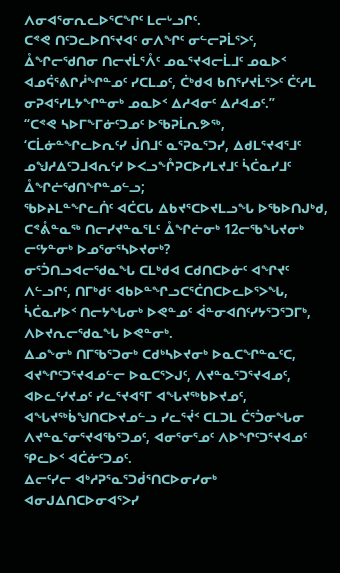ᐱᓂᐊᕐᓂᕆᓚᐅᕐᑕᖏᑦ ᒪᓕᒡᓗᒋᑦ.
ᑕᕝᕙ ᑎᑦᑐᓚᐅᑎᕐᔪᐊᑦ ᓂᐱᖏᑦ ᓂᓪᓕᕈᒫᕐᐳᑦ, ᐂᖏᓕᖁᑎᓂ ᑎᓕᔪᒫᕐᐰᑦ ᓄᓇᕐᔪᐊᓕᒫᒧᑦ ᓄᓇᐅᑉ ᐊᓄᕌᕐᕕᒋᓲᖏᓐᓄᑦ ᓯᑕᒪᓄᑦ, ᑖᒃᑯᐊ ᑲᑎᕐᓯᔪᒫᕐᐳᑦ ᑖᑦᓱᒪ ᓂᕈᐊᕐᓯᒪᔭᖏᓐᓂᒃ ᓄᓇᐅᑉ ᐃᓱᐊᓂᑦ ᐃᓱᐊᓄᑦ.”
“ᑕᕝᕙ ᓴᐅᒥᖕᒥᓃᑦᑐᓄᑦ ᐅᖃᕈᒫᕆᕗᖅ, ‘ᑕᒫᓃᓐᖏᓚᐅᕆᑦᓯ ᒎᑎᒧᑦ ᓇᕐᕈᓇᕐᑐᓯ, ᐃᑯᒪᕐᔪᐊᕐᒧᑦ ᓄᖑᓱᐃᑦᑐᒧᐊᕆᑦᓯ ᐅᐸᓗᖕᒊᕈᑕᐅᓯᒪᔪᒧᑦ ᓵᑖᓇᓯᒧᑦ ᐂᖏᓖᖁᑎᖏᓐᓄᓪᓗ;
ᖃᐅᔨᒪᓐᖏᓚᑏᑦ ᐊᑖᑕᒐ ᐃᑲᔪᕐᑕᐅᔪᒪᓗᖓ ᐅᖃᐅᑎᒍᒃᑯ, ᑕᕝᕔᓐᓇᖅ ᑎᓕᓯᔪᓐᓇᕐᒪᑦ ᐂᖏᓖᓂᒃ 12ᓕᖃᖓᔪᓂᒃ ᓕᑦᔭᓐᓂᒃ ᐅᓄᕐᓂᕐᓴᐅᔪᓂᒃ?
ᓂᕐᑑᑎᓗᐊᓕᖁᓇᖓ ᑕᒪᒃᑯᐊ ᑕᑯᑎᑕᐅᓃᑦ ᐊᖏᔪᑦ ᐱᓪᓗᒋᑦ, ᑎᒥᒃᑯᑦ ᐊᑲᐅᓐᖏᓗᑕᕐᑖᑎᑕᐅᓚᐅᕐᐳᖓ, ᓵᑖᓇᓯᐅᑉ ᑎᓕᔭᖓᓂᒃ ᐅᕙᓐᓄᑦ ᐋᓐᓂᐊᑎᑦᓯᔭᕐᑐᕐᑐᒥᒃ, ᐱᐅᔪᕆᓕᖁᓇᖓ ᐅᕙᓐᓂᒃ.
ᐃᓄᖕᓂᒃ ᑎᒥᖃᕐᑐᓂᒃ ᑕᑯᒃᓴᐅᔪᓂᒃ ᐅᓇᑕᖏᓐᓇᑦᑕ, ᐊᔪᖏᑦᑐᕐᔪᐊᓄᓪᓕ ᐅᓇᑕᕐᐳᒍᑦ, ᐱᔪᓐᓇᕐᑐᕐᔪᐊᓄᑦ, ᐊᐅᓚᑦᓯᔪᓄᑦ ᓯᓚᕐᔪᐊᕐᒥ ᐊᖓᔪᖅᑲᐅᔪᓄᑦ, ᐊᖓᔪᖅᑳᖑᑎᑕᐅᔪᓄᓪᓗ ᓯᓚᕐᔫᑉ ᑕᒪᑐᒪ ᑖᕐᑑᓂᖓᓂ ᐱᔪᓐᓇᕐᓂᕐᔪᐊᖃᕐᑐᓄᑦ, ᐊᓂᕐᓂᕐᓄᑦ ᐱᐅᖏᑦᑐᕐᔪᐊᓄᑦ ᕿᓚᐅᑉ ᐊᑖᓃᑦᑐᓄᑦ.
ᐃᓕᑦᓯᓕ ᐊᒃᓱᕈᕐᓇᕐᑐᑰᕐᑎᑕᐅᓂᓯᓂᒃ ᐊᓂᒍᐃᑎᑕᐅᓂᐊᕐᐳᓯ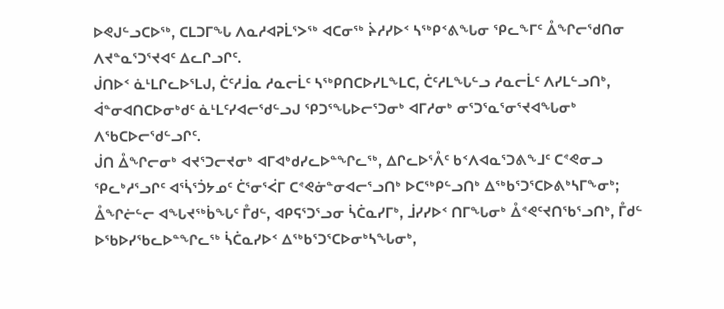ᐅᕙᒍᓪᓗᑕᐅᖅ, ᑕᒪᑐᒥᖓ ᐱᓇᓱᐊᕈᒫᕐᐳᖅ ᐊᑕᓂᖅ ᔩᓱᓯᐅᑉ ᓴᖅᑭᑉᕕᖓᓂ ᕿᓚᖕᒥᑦ ᐂᖏᓕᖁᑎᓂ ᐱᔪᓐᓇᕐᑐᕐᔪᐊᑦ ᐃᓚᒋᓗᒋᑦ.
ᒎᑎᐅᑉ ᓈᒻᒪᒋᓚᐅᕐᒪᒍ, ᑖᑦᓱᒨᓇ ᓱᓇᓕᒫᑦ ᓴᖅᑭᑎᑕᐅᓯᒪᖕᒪᑕ, ᑖᑦᓱᒪᖓᓪᓗ ᓱᓇᓕᒫᑦ ᐱᓯᒪᓪᓗᑎᒃ, ᐋᓐᓂᐊᑎᑕᐅᓂᒃᑯᑦ ᓈᒻᒪᑦᓯᐊᓕᖁᓪᓗᒍ ᕿᑐᕐᖓᐅᓕᕐᑐᓂᒃ ᐊᒥᓱᓂᒃ ᓂᕐᑐᕐᓇᕐᓂᕐᔪᐊᖓᓂᒃ ᐱᖃᑕᐅᓕᖁᓪᓗᒋᑦ.
ᒎᑎ ᐂᖏᓕᓂᒃ ᐊᔪᕐᑐᓕᔪᓂᒃ ᐊᒥᐊᒃᑯᓯᓚᐅᓐᖏᓚᖅ, ᐃᒋᓚᐅᕐᐰᑦ ᑲᑉᐱᐊᓇᕐᑐᕕᖕᒧᑦ ᑕᕝᕙᓂᓗ ᕿᓚᒃᓱᕐᓗᒋᑦ ᐊᕐᓵᕐᑑᔭᓄᑦ ᑖᕐᓂᕐᐹᒥ ᑕᕝᕙᓃᓐᓂᐊᓕᕐᓗᑎᒃ ᐅᑕᖅᑭᓪᓗᑎᒃ ᐃᖅᑲᕐᑐᕐᑕᐅᕕᒃᓴᒥᖕᓂᒃ;
ᐂᖏᓖᓪᓕ ᐊᖓᔪᖅᑳᖓᑦ ᒤᑯᓪ, ᐊᑭᕋᕐᑐᕐᓗᓂ ᓵᑖᓇᓯᒥᒃ, ᒨᓯᓯᐅᑉ ᑎᒥᖓᓂᒃ ᐂᕝᕙᑦᔪᑎᖃᕐᓗᑎᒃ, ᒤᑯᓪ ᐅᖃᐅᓯᖃᓚᐅᓐᖏᓚᖅ ᓵᑖᓇᓯᐅᑉ ᐃᖅᑲᕐᑐᕐᑕᐅᓂᒃᓴᖓᓂᒃ,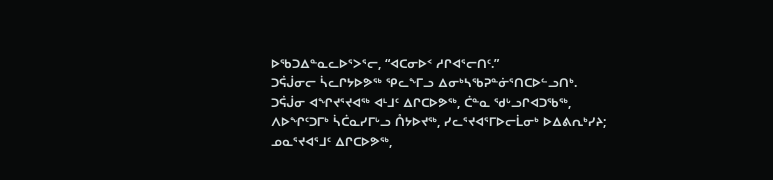ᐅᖃᑐᐃᓐᓇᓚᐅᕐᐳᕐᓕ, “ᐊᑕᓂᐅᑉ ᓱᒋᐊᕐᓕᑎᑦ.”
ᑐᕌᒎᓂᓕ ᓵᓚᒋᔭᐅᕗᖅ ᕿᓚᖕᒥᓗ ᐃᓂᒃᓴᖃᕈᓐᓃᕐᑎᑕᐅᓪᓗᑎᒃ.
ᑐᕌᒎᓂ ᐊᖏᔪᕐᔪᐊᖅ ᐊᒻᒧᑦ ᐃᒋᑕᐅᕗᖅ, ᑖᓐᓇ ᖁᒡᓗᒋᐊᑐᖃᖅ, ᐱᐅᖏᑦᑐᒥᒃ ᓵᑖᓇᓯᒥᒡᓗ ᑍᔭᐅᔪᖅ, ᓯᓚᕐᔪᐊᕐᒥᐅᓕᒫᓂᒃ ᐅᐃᕕᕆᒃᓯᔨ; ᓄᓇᕐᔪᐊᕐᒧᑦ ᐃᒋᑕᐅᕗᖅ,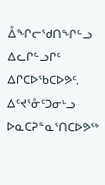ᐂᖏᓕᖁᑎᖏᓪᓗ ᐃᓚᒋᓪᓗᒋᑦ ᐃᒋᑕᐅᖃᑕᐅᕗᑦ.
ᐃᑦᔪᕐᓁᑦᑐᓂᒡᓗ ᐅᓇᑕᕈᓐᓇᕐᑎᑕᐅᕗᖅ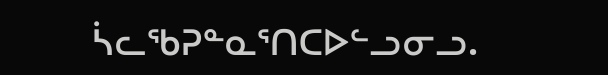ᓵᓚᖃᕈᓐᓇᕐᑎᑕᐅᓪᓗᓂᓗ.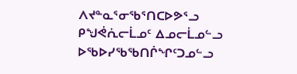ᐱᔪᓐᓇᕐᓂᖃᕐᑎᑕᐅᕗᕐᓗ ᑭᖑᕚᕇᓕᒫᓄᑦ ᐃᓄᓕᒫᓄᓪᓗ ᐅᖃᐅᓯᖃᖃᑎᒌᖏᑦᑐᓄᓪᓗ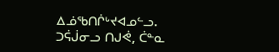ᐃᓅᖃᑎᒌᒡᔪᐊᓄᓪᓗ.
ᑐᕌᒎᓂᓗ ᑎᒍᕚ, ᑖᓐᓇ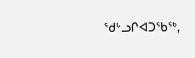ᖁᒡᓗᒋᐊᑐᖃᖅ,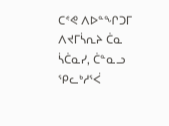ᑕᕝᕙ ᐱᐅᓐᖏᑐᒥ ᐱᔪᒥᓵᕆᔨ ᑖᓇ ᓵᑖᓇᓯ, ᑖᓐᓇᓗ ᕿᓚᒃᓱᕐᐹ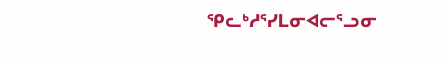ᕿᓚᒃᓱᕐᓯᒪᓂᐊᓕᕐᓗᓂ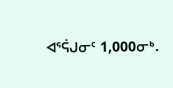ᐊᕐᕌᒍᓂᑦ 1,000ᓂᒃ.